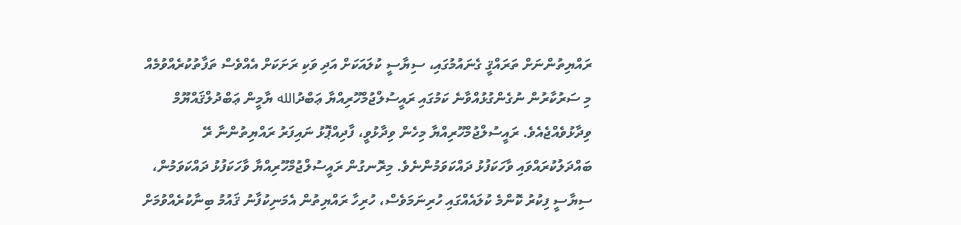ރައްޔިތުންނަށް ތަރައްޤީ ގެނައުމުގައި، ސިޔާސީ ކުލައަކަށް އަދި ވަކި ރަށަކަށް އެއްވެސް ތަފާތުކުރެއްވުމެއް މި ސަރުކާރުން ނުގެންގުޅުއްވާނެ ކަމުގައި ރައީސުލްޖުމްހޫރިއްޔާ ޢަބްދުالله ޔާމީން ޢަބްދުލްޤައްޔޫމް ވިދާޅުވެއްޖެއެވެ. ރައީސުލްޖުމްހޫރިއްޔާ މިހެން ވިދާޅުވީ، ފާދިއްޕޮޅު ނައިފަރު ރައްޔިތުންނާ ރޭ ބައްދަލުކުރައްވައި ވާހަކަފުޅު ދައްކަވަމުންނެވެ. މިރޮނގުން ރައީސުލްޖުމްހޫރިއްޔާ ވާހަކަފުޅު ދައްކަވަމުން، ސިޔާސީ ފިކުރު ކޮންމެ ކުލައެއްގައި ހުރިނަމަވެސް، ހުރިހާ ރައްޔިތުން އެމަނިކުފާނު ޤައުމު ބިނާކުރެއްވުމަށް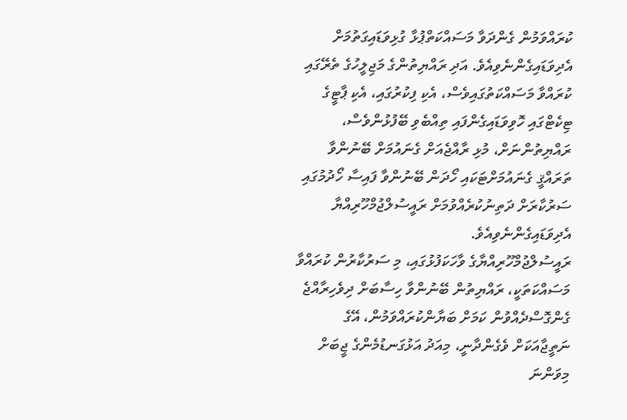ކުރައްވަމުން ގެންދަވާ މަސައްކަތްޕުޅާ ގުޅިވަޑައިގަތުމަށް އެދިވަޑައިގެންނެވިއެވެ. އަދި ރައްޔިތުންގެ މަޖިލީހުގެ ތެރޭގައި ކުރައްވާ މަސައްކަތުގައިވެސް، އެކި ފިކުރުގައި، އެކި ޕާޓީގެ ޓިކެޓްގައި ހޮވިވަޑައިގެންފައި ތިއްބެވި ބޭފުޅުންވެސް، ރައްޔިތުންނަށް، މުޅި ރާއްޖެއަށް ގެނައުމަށް ބޭނުންވާ ތަރައްޤީ ގެނައުމަށްޓަކައި ހޯދަން ބޭނުންވާ ފައިސާ ހޯދުމުގައި ސަރުކާރަށް ދަތިނުކުރެއްވުމަށް ރައީސުލްޖުމްހޫރިއްޔާ އެދިވަޑައިގެންނެވިއެވެ.
ރައީސުލްޖުމްހޫރިއްޔާގެ ވާހަކަފުޅުގައި، މި ސަރުކާރުން ކުރައްވާ މަސައްކަތަކީ، ރައްޔިތުން ބޭނުންވާ ހިސާބަށް ދިވެހިރާއްޖެ ގެންގޮސްދެއްވުން ކަމަށް ބަޔާންކުރައްވަމުން، އޭގެ ނަތީޖާއަކަށް ވެގެންދާނީ، މިއަދު އަޅުގަނޑުމެންގެ ޖީބަށް މިވަންނަ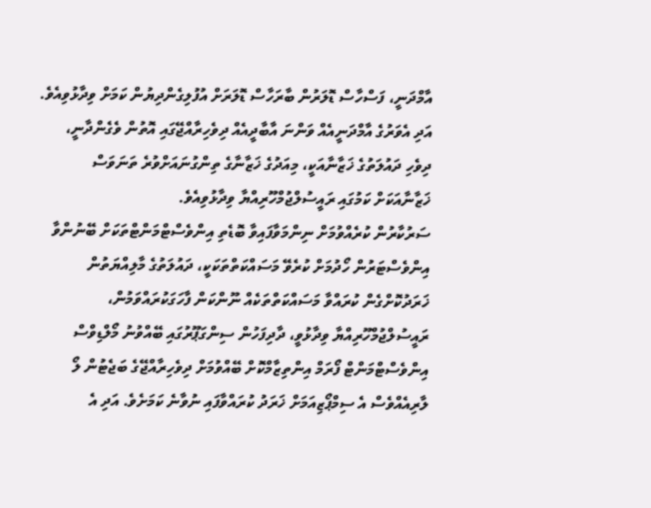އާމްދަނީ، ފަސްހާސް ޑޮލަރުން ބާރަހާސް ޑޮލަރަށް އުފުލިގެންދިޔުން ކަމަށް ވިދާޅުވިއެވެ. އަދި އެވަރުގެ އާމްދަނީއެއް ވަންނަ އާބާދީއެއް ދިވެހިރާއްޖޭގައި އޮތުން ވެގެންދާނީ، ދިވެހި ދައުލަތުގެ ޚަޒާނާއަކީ، މިއަދުގެ ޚަޒާނާގެ ތިންގުނައަށްވުރެ ތަނަވަސް ޚަޒާނާއަކަށް ކަމުގައި ރައީސުލްޖުމްހޫރިއްޔާ ވިދާޅުވިއެވެ.
ސަރުކާރުން ކުރެއްވުމަށް ނިންމަވާފައިވާ ބޮޑެތި އިންވެސްޓްމަންޓްތަކަށް ބޭނުންވާ އިންވެސްޓަރުން ހޯދުމަށް ކުރެވޭ މަސައްކަތްތަކަކީ، ދައުލަތުގެ މާލިއްޔަތުން ޚަރަދުކޮށްގެން ކުރައްވާ މަސައްކަތްތަކެއް ނޫންކަން ފާހަގަކުރައްވަމުން، ރައީސުލްޖުމްހޫރިއްޔާ ވިދާޅުވީ، ދާދިފަހުން ސިންގަޕޫރުގައި ބޭއްވުނު މޯލްޑިވްސް އިންވެސްޓްމަންޓް ފޯރަމް އިންތިޒާމްކޮށް ބޭއްވުމަށް ދިވެހިރާއްޖޭގެ ބަޖެޓުން ލޯ ލާރިއެއްވެސް އެ ސިމްޕޯޒިއަމަށް ޚަރަދު ކުރައްވާފައި ނުވާނެ ކަމަށެވެ. އަދި އެ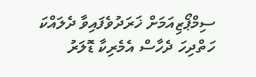ސިމްޕޯޒިއަމަށް ޚަރަދުވެފައިވާ ދެލައްކަ ހަތްދިހަ ދެހާސް އެމެރިކާ ޑޮލަރު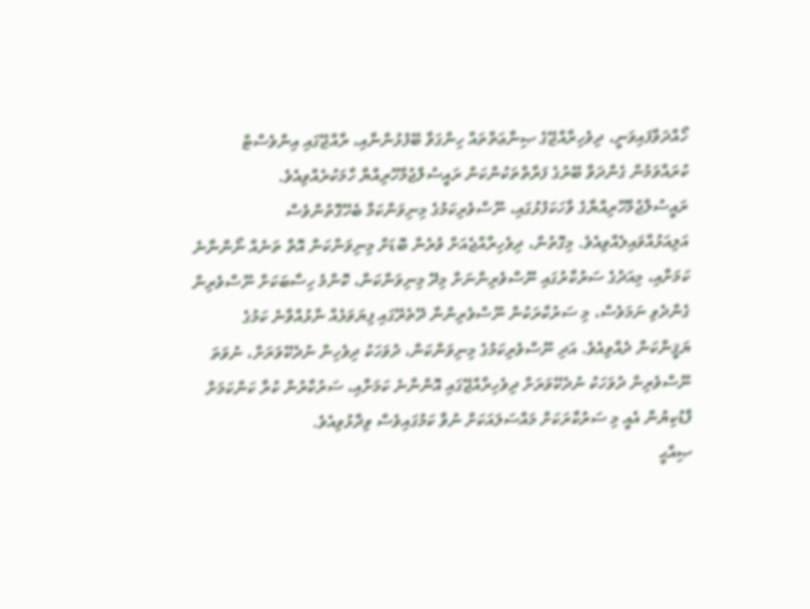ހޯއްދަވާފައިވަނީ، ދިވެހިރާއްޖޭގެ ޞިނާޢަތްތައް ހިންގަވާ ބޭފުޅުންނާއި، ރާއްޖޭގައި އިންވެސްޓް ކުރައްވަމުން ގެންދަވާ ބޭރުގެ ފަރާތްތަކުންކަން ރައީސުލްޖުމްހޫރިއްޔާ ހާމަކުރެއްވިއެވެ.
ރައީސުލްޖުމްހޫރިއްޔާގެ ވާހަކަފުޅުގައި، ނޫސްވެރިކަމުގެ މިނިވަންކަމާ ބެހޭގޮތުންވެސް އަލިއަޅުއްވައިލެއްވިއެވެ. މިގޮތުން، ދިވެހިރާއްޖެއަށް ވުރެން ބޮޑަށް މިނިވަންކަން އޮތް ތަނެއް ނޯންނާނެ ކަމަށާއި، މިއަދުގެ ސަރުކާރުގައި ނޫސްވެރިންނަށް މިދޭ މިނިވަންކަން، ކޮންމެ ހިސާބަކަށް ނޫސްވެރިން ގެންދެވި ނަމަވެސް، މި ސަރުކާރަކުން ނޫސްވެރިންނާ ދޭތެރޭގައި ފިޔަވަޅެއް ނާޅުއްވާނެ ކަމުގެ ޔަޤީންކަން ދެއްވިއެވެ. އަދި ނޫސްވެރިކަމުގެ މިނިވަންކަން، ދުވަހަކު ދިވެހިން ނުދެކޭވަރަށް، ނުވަތަ ނޫސްވެރިން ދުވަހަކު ނުދެކޭވަރަށް ދިވެހިރާއްޖޭގައި އޮންނާނެ ކަމަށާއި، ސަރުކާރުން ކުރާ ކަންކަމަށް ފާޑުކިޔުން އެއީ މި ސަރުކާރަކަށް މައްސަލައަކަށް ނުވާ ކަމުގައިވެސް ވިދާޅުވިއެވެ.
ޞިއްޙީ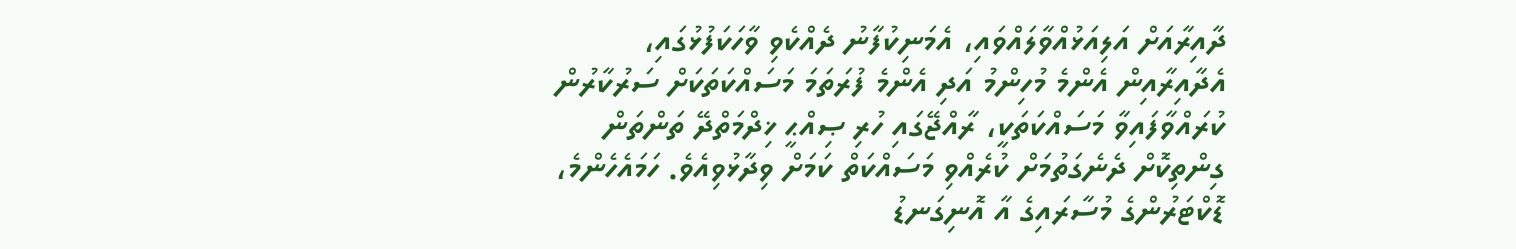ދާއިރާއަށް އަލިއަޅުއްވާލައްވައި، އެމަނިކުފާނު ދެއްކެވި ވާހަކަފުޅުގައި، އެދާއިރާއިން އެންމެ މުހިންމު އަދި އެންމެ ފުރަތަމަ މަސައްކަތަކަށް ސަރުކާރުން ކުރައްވާފައިވާ މަސައްކަތަކީ، ރާއްޖޭގައި ހުރި ޞިއްޙީ ޚިދްމަތްދޭ ތަންތަން ގިންތިކޮށް ދެނެގަތުމަށް ކުރެއްވި މަސައްކަތް ކަމަށް ވިދާޅުވިއެވެ. ހަމައެހެންމެ، ޑޮކްޓަރުންގެ މުސާރައިގެ އާ އޮނިގަނޑު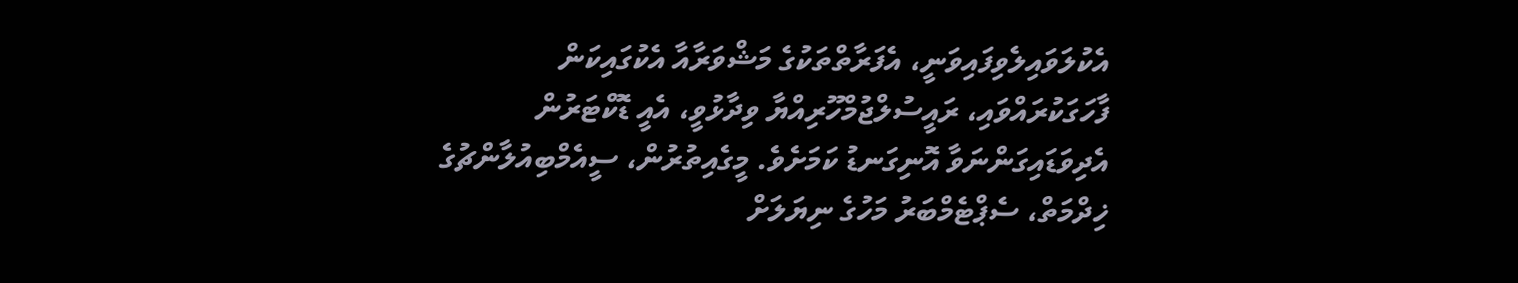އެކުލަވައިލެވިފައިވަނީ، އެފަރާތްތަކުގެ މަޝްވަރާއާ އެކުގައިކަން ފާހަގަކުރައްވައި، ރައީސުލްޖުމްހޫރިއްޔާ ވިދާޅުވީ، އެއީ ޑޮކްޓަރުން އެދިވަޑައިގަންނަވާ އޮނިގަނޑު ކަމަށެވެ. މީގެއިތުރުން، ސީއެމްބިއުލާންޗުގެ ޚިދްމަތް، ސެޕްޓެމްބަރު މަހުގެ ނިޔަލަށް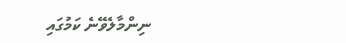ނިންމާލެވޭނެ ކަމުގައި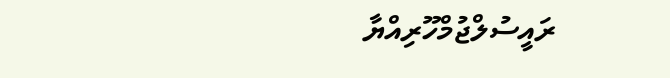ރައީސުލްޖުމްހޫރިއްޔާ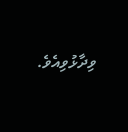ވިދާޅުވިއެވެ.